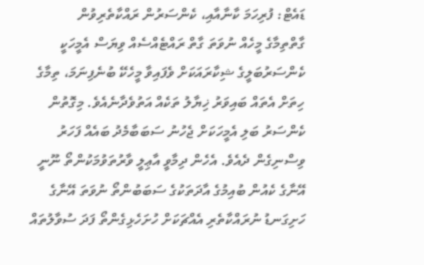ޑައެޓް: ފުރިހަމަ ކާނާއާއި، ކެންސަރުން ރައްކާތެރިވުން
ގާތްތިމާގެ މީހެއް ނުވަތަ ގާތް ރައްޓެއްސެއް ވިޔަސް އެމީހަކީ ކެންސަރުބަލީގެ ޝިކާރައަކަށް ވެފައިވާ މީހެކޭ ބުނެފިނަމަ، ތިމާގެ ހިތަށް އެތައް ބައިވަރު ޚިޔާލު ތަކެއް އަތުވެދާނެއެވެ. މިގޮތުން ކެންސަރު ބަލި އެމީހަކަށް ޖެހުނު ސަބަބާމެދު ބައެއް ފަހަރު ވިސްނިގެން ދެއެވެ. އެހެން ދިމާވީ އާޢިލީ ވާރުތަވުމަކުންތޯ ނޫނީ އޭނާގެ ކެއުން ބުއިމުގެ އާދަތަކުގެ ސަބަބުންތޯ ނުވަތަ އޭނާގެ ހަށިގަނޑު ނުރައްކާތެރި އެއްޗަކަށް ހުށަހެޅިގެންތޯ ފަދަ ސުވާލުތައް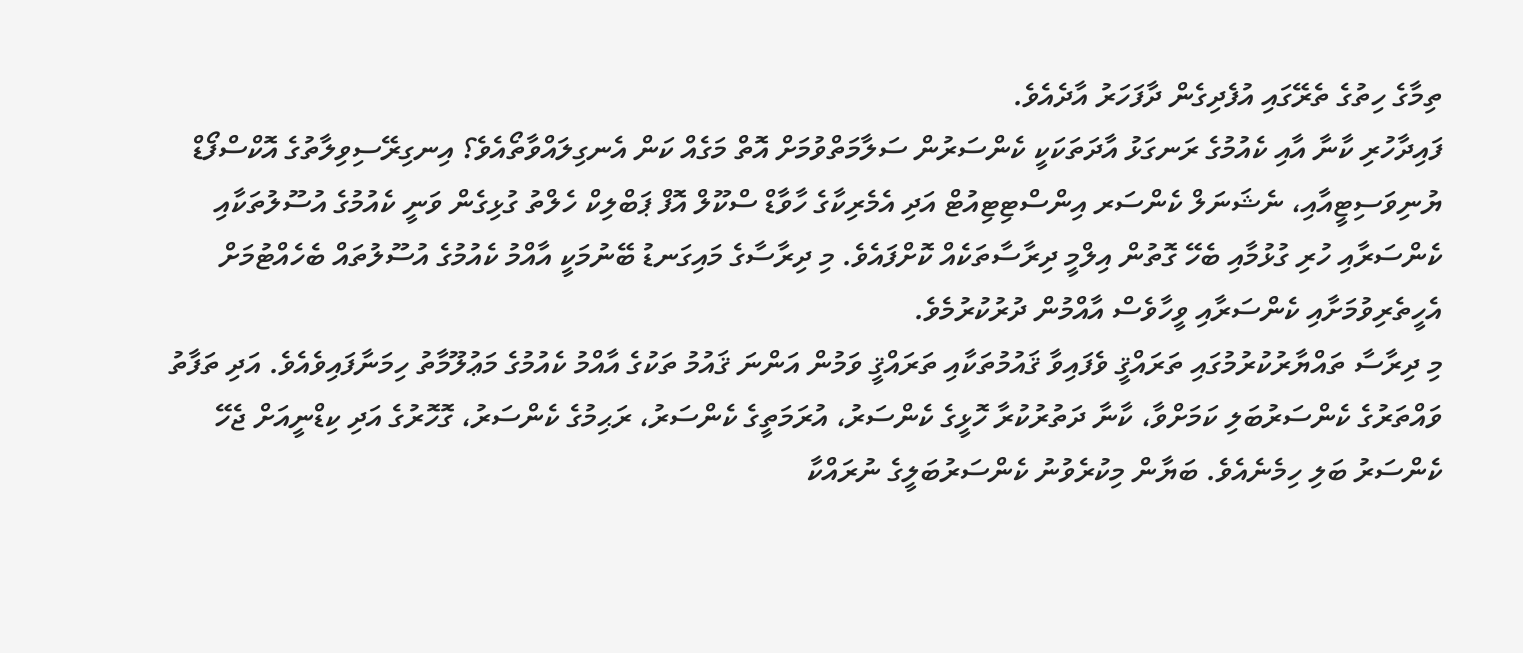ތިމާގެ ހިތުގެ ތެރޭގައި އުފެދިގެން ދާފަހަރު އާދެއެވެ.
ފައިދާހުރި ކާނާ އާއި ކެއުމުގެ ރަނގަޅު އާދަތަކަކީ ކެންސަރުން ސަލާމަތްވުމަށް އޮތް މަގެއް ކަން އެނގިލައްވާތޯއެވެ؟ އިނގިރޭސިވިލާތުގެ އޮކްސްފޯޑް ޔުނިވަސިޓީއާއި، ނެޝަނަލް ކެންސަރ އިންސްޓިޓިއުޓް އަދި އެމެރިކާގެ ހާވާޑް ސްކޫލް އޮފް ޕަބްލިކް ހެލްތު ގުޅިގެން ވަނީ ކެއުމުގެ އުސޫލުތަކާއި ކެންސަރާއި ހުރި ގުޅުމާއި ބެހޭ ގޮތުން އިލްމީ ދިރާސާތަކެއް ކޮށްފައެވެ. މި ދިރާސާގެ މައިގަނޑު ބޭނުމަކީ އާއްމު ކެއުމުގެ އުސޫލުތައް ބެހެއްޓުމަށް އެހީތެރިވުމަށާއި ކެންސަރާއި ވީހާވެސް އާއްމުން ދުރުކުރުމެވެ.
މި ދިރާސާ ތައްޔާރުކުރުމުގައި ތަރައްޤީ ވެފައިވާ ޤައުމުތަކާއި ތަރައްޤީ ވަމުން އަންނަ ޤައުމު ތަކުގެ އާއްމު ކެއުމުގެ މަޢުލޫމާތު ހިމަނާފައިވެއެވެ. އަދި ތަފާތު ވައްތަރުގެ ކެންސަރުބަލި ކަމަށްވާ، ކާނާ ދަތުރުކުރާ ހޮޅީގެ ކެންސަރު، އުރަމަތީގެ ކެންސަރު، ރަޙިމުގެ ކެންސަރު، ގޮހޮރުގެ އަދި ކިޑްނީއަށް ޖެހޭ ކެންސަރު ބަލި ހިމެނެއެވެ. ބަޔާން މިކުރެވުނު ކެންސަރުބަލީގެ ނުރައްކާ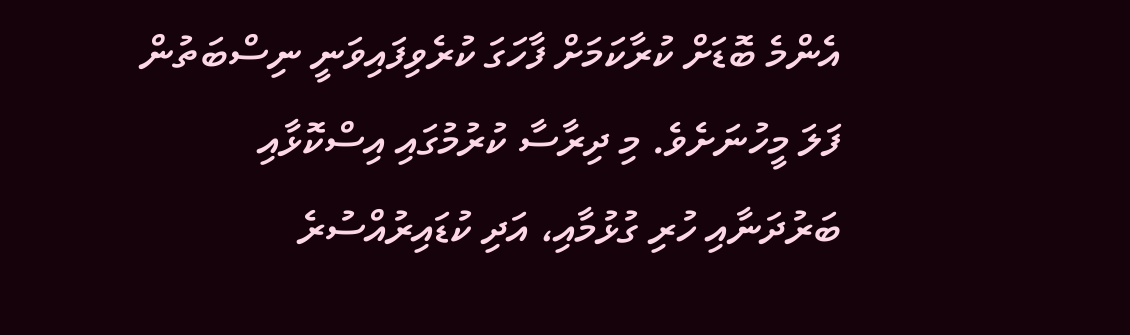އެންމެ ބޮޑަށް ކުރާކަމަށް ފާހަގަ ކުރެވިފައިވަނީ ނިސްބަތުން ފަލަ މީހުނަށެވެ. މި ދިރާސާ ކުރުމުގައި އިސްކޮޅާއި ބަރުދަނާއި ހުރި ގުޅުމާއި، އަދި ކުޑައިރުއްސުރެ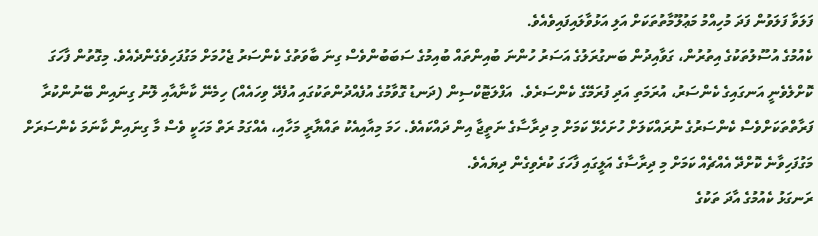ފަލަވާ ފަލަވުން ފަދަ މުހިއްމު މަޢުލޫމާތުތަކަށް އަލި އަޅުވާލައިފައިވެއެވެ.
ކެއުމުގެ އުސޫލުތަކުގެ އިތުރުން، ގަވާއިދުން ބަނގުރަލުގެ އަސަރު ހުންނަ ބުއިންތައް ބުއިމުގެ ސަބަބުންވެސް ގިނަ ބާވަތުގެ ކެންސަރު ޖެހުމަށް މަގުފަހިވެގެންދެއެވެ. މިގޮތުން ފާހަގަ ކޮށްލެވެނީ އަނގައިގެ ކެންސަރު، އުރަމަތި އަދި ފުރަމޭގެ ކެންސަރެވެ.  އަފްލަޓޮކްސިން (ދަނޑު ގޮވާމުގެ އުފެއްދުންތަކުގައި އުފެދޭ ވިހައެއް) ހިމެނޭ ކާނާއާއި ލޮނު ގިނައިން ބޭނުންކުރާ ފަރާތްތަކަށްވެސް ކެންސަރުގެ ނުރައްކަލަށް ހުށަހެޅޭ ކަމަށް މި ދިރާސާގެ ނަތީޖާ އިން ދައްކައެވެ. ހަމަ މިއާއިއެކު ތައްޔާރީ މަހާއި، އެއްގަމު ރަތް މަހަކީ ވެސް މާ ގިނައިން ކާނަމަ ކެންސަރަށް މަގުފަހިވާނެ ކޮށްދޭ އެއްޗެއް ކަމަށް މި ދިރާސާގެ އަލީގައި ފާހަގަ ކުރެވިގެން ދިޔައެވެ.
ރަނގަޅު ކެއުމުގެ އާދަ ތަކުގެ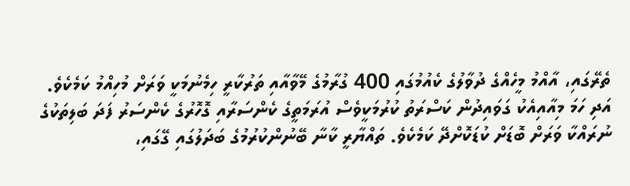ތެރޭގައި، އާއްމު މީހެއްގެ ދުވާލުގެ ކެއުމުގައި 400 ގުރާމުގެ މޭވާއާއި ތަރުކާރީ ހިމެނުމަކީ ވަރަށް މުހިއްމު ކަމެކެވެ. އަދި ހަމަ މިއާއިއެކު ގަވައިދުން ކަސްރަތު ކުރުމަކީވެސް އުރަމަތީގެ ކެންސަރާއި ގޮހޮރުގެ ކެންސަރު ފަދަ ބަލިތަކުގެ ނުރައްކާ ވަރަށް ބޮޑަށް ކުޑަކޮށްދޭ ކަމެކެވެ. ތައްޔާރީ ކާނާ ބޭނުންކުރުމުގެ ބަދަލުގައި ގޭގައި،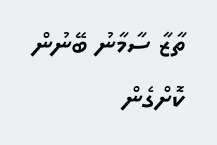ތާޒާ ސާމާނު ބޭނުން ކޮށްގެން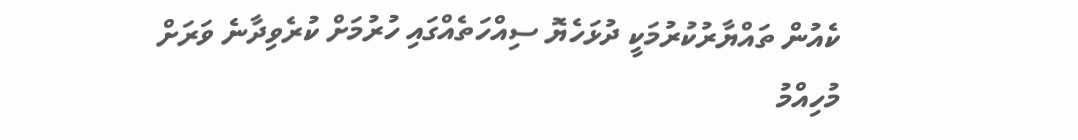ކެއުން ތައްޔާރުކުރުމަކީ ދުޅަހެޔޮ ސިއްހަތެއްގައި ހުރުމަށް ކުރެވިދާނެ ވަރަށް މުހިއްމު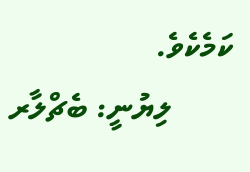ކަމެކެވެ.
        ލިޔުނީ: ބެޗްލާރ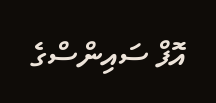އޮފް ސައިންސްގެ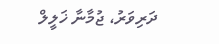ދަރިވަރު، ޖުމާނާ ޚަލީލް